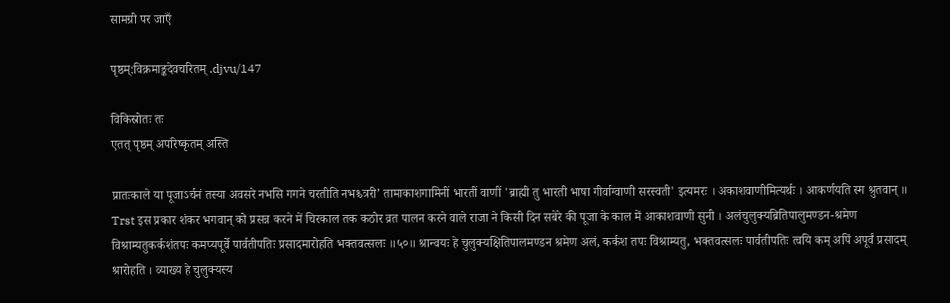सामग्री पर जाएँ

पृष्ठम्:विक्रमाङ्कदेवचरितम् .djvu/147

विकिस्रोतः तः
एतत् पृष्ठम् अपरिष्कृतम् अस्ति

प्रातःकाले या पूजाऽर्चनं तस्या अवसरे नभसि गगने चरतीति नभश्च्त्ररी’ तामाकाशगामिनीं भारतीं वाणीं 'ब्राह्मी तु भारती भाषा गीर्वाग्वाणी सरस्वती' इत्यमरः । अकाशवाणीमित्यर्थः । आकर्णयति स्म श्रुतवान् ॥ Trst इस प्रकार शंकर भगवान् को प्रसन्न करने में चिरकाल तक कठोर व्रत पालन करने वाले राजा ने किसी दिन सबेरे की पूजा के काल में आकाशवाणी सुनी । अलंचुलुक्यब्रितिपालुमण्डन-श्रमेण विश्राम्यतुकर्कशंतपः कमप्यपूर्वे पार्वतीपतिः प्रसादमारोहति भक्तवत्सलः ॥५०॥ श्रान्वयः हे चुलुक्यक्षितिपालमण्डन श्रमेण अलं, कर्कश तपः विश्राम्यतु, भक्तवत्सलः पार्वतीपतिः त्वयि कम् अपिं अपूर्वं प्रसादम् श्रारोहति । व्याख्य हे चुलुक्यस्य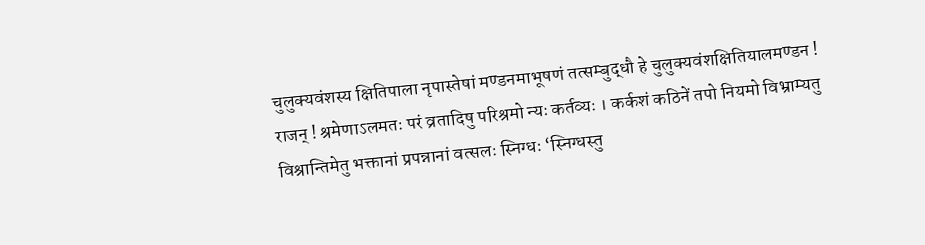चुलुक्यवंशस्य क्षितिपाला नृपास्तेषां मण्डनमाभूषणं तत्सम्बुद्धौ हे चुलुक्यवंशक्षितियालमण्डन ! राजन् ! श्रमेणाऽलमतः परं व्रतादिषु परिश्रमो न्यः कर्तव्यः । कर्कशं कठिनें तपो नियमो विभ्राम्यतु विश्रान्तिमेतु भक्तानां प्रपन्नानां वत्सलः स्निग्धः ‘स्निग्धस्तु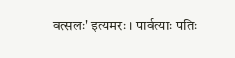वत्सलः' इत्यमरः । पार्वत्याः पतिः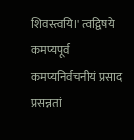शिवस्त्वयि।' त्वद्विषये कमप्यपूर्व कमप्यनिर्वचनीयं प्रसाद प्रसन्नतां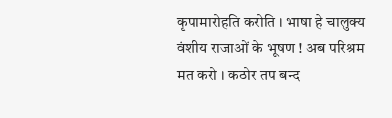कृपामारोहति करोति । भाषा हे चालुक्य वंशीय राजाओं के भूषण ! अब परिश्रम मत करो । कठोर तप बन्द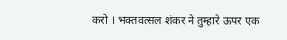करो । भक्तवत्सल शंकर ने तुम्हारे ऊपर एक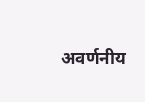अवर्णनीय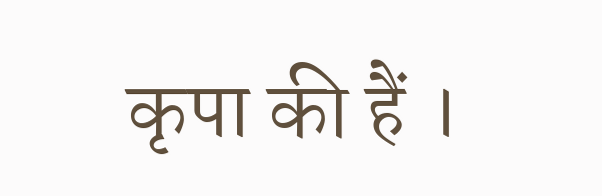कृपा की हैं ।